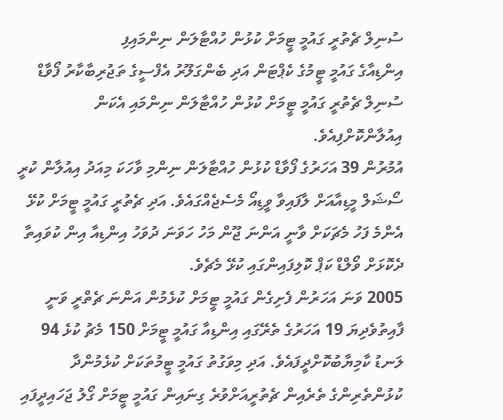ސުނިލް ޗެތުރީ ގައުމީ ޓީމަށް ކުޅުން ހުއްޓާލަން ނިންމައިފި
އިންޑިއާގެ ގައުމީ ޓީމުގެ ކެޕްޓަން އަދި ބެންގަލޫރު އެފްސީގެ ތަޖުރިބާކާރު ފޯވާޑް ސުނިލް ޗެތުރީ ގައުމީ ޓީމަށް ކުޅުން ހުއްޓާލަން ނިންމައި އެކަން އިއުލާންކޮށްފިއެވެ.
އުމުރުން 39 އަހަރުގެ ފޯވާޑް ކުޅުން ހުއްޓާލަން ނިންމި ވާހަކަ މިއަދު އިއުލާން ކުރީ ސޯޝަލް މީޑިއާއަށް ލާފައިވާ ވީޑިއޯ މެސެޖެއްގައެވެ. އަދި ޗެތުރީ ގައުމީ ޓީމަށް ކުޅޭ އެންމެ ފަހު މެޗަކަށް ވާނީ އަންނަ ޖޫން މަހު ހަވަނަ ދުވަހު އިންޑިއާ އިން ކުވައިތާ ދެކޮޅަށް ވޯލްޑް ކަޕް ކޮލިފައިންގައި ކުޅޭ މެޗެވެ.
2005 ވަނަ އަހަރުން ފެށިގެން ގައުމީ ޓީމަށް ކުޅެމުން އަންނަ ޗެތްރީ ވަނީ ފާއިތުވެދިޔަ 19 އަހަރުގެ ތެރޭގައި އިންޑިއާ ގައުމީ ޓީމަށް 150 މެޗު ކުޅެ 94 ލަނޑު ކާމިޔާބުކޮށްދީފައެވެ. އަދި މިވަގުތު ގައުމީ ޓީމުތަކަށް ކުޅެމުންދާ ކުޅުންތެރިންގެ ތެރެއިން ޗެތުރީއަށްވުރެ ގިނައިން ގައުމީ ޓީމަށް ގޯލު ޖަހައިދީފައި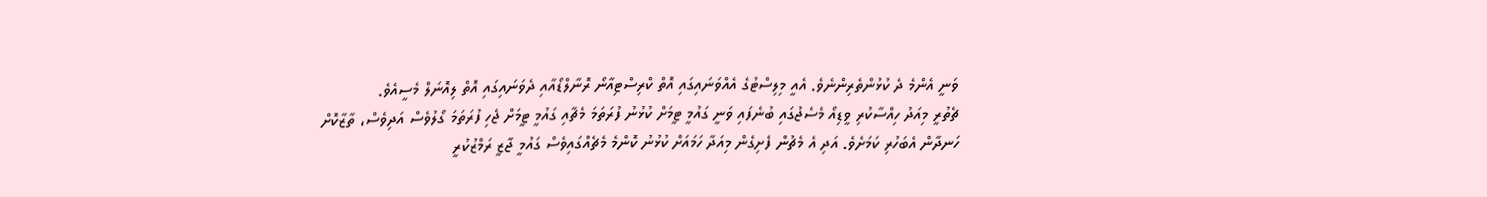ވަނީ އެންމެ ދެ ކުޅުންތެރިންނެވެ. އެއީ މިލިސްޓުގެ އެއްވަނައިގައި އޮތް ކްރިސްޓިއާނޯ ރޮނާލްޑޯއާއި ދެވަނައިގައި އޮތް ލިއޮނަލް މެސީއެވެ.
ޗެތުރީ މިއަދު ހިއްސާކުރި ވީޑިއޯ މެސެޖުގައި ބުނެފައި ވަނީ ގައުމީ ޓީމަށް ކުޅުނު ފުރަތަމަ މެޗާއި ގައުމީ ޓީމަށް ޖެހި ފުރަތަމަ ގޯލުވެސް އަދިވެސް، ތާޒާކޮށް ހަނދާން އެބަހުރި ކަމަށެވެ. އަދި އެ މެޗުން ފެށިގެން މިއަދާ ހަމައަށް ކުޅުނު ކޮންމެ މެޗެއްގައިވެސް ގައުމީ ޖާޒީ ރަމްޒުކުރީ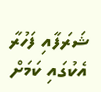ޝަރަފާއި ފަހުރާ އެކުގައި ކަމަށް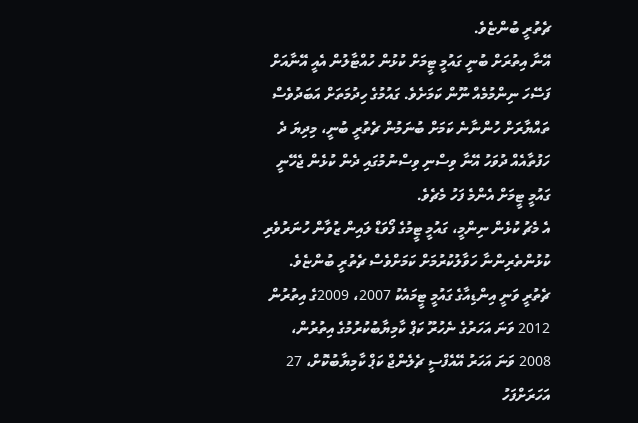ޗެތުރީ ބުންޏެވެ.
އޭނާ އިތުރަށް ބުނީ ގައުމީ ޓީމަށް ކުޅުން ހުއްޓާލުން އެއީ އޭނާއަށް ފަސޭހަ ނިންމުމެއް ނޫން ކަމަށެވެ. ގައުމުގެ ހިދުމަތަށް އަބަދުވެސް ތައްޔާރަށް ހުންނާނެ ކަމަށް ބުނަމުން ޗެތުރީ ބުނީ، މިދިޔަ ދެ ހަފުތާއެއް ދުވަހު އޭނާ ވިސްނި ވިސްނުމުގައި ދެން ކުޅެން ޖެހޭނީ ގައުމީ ޓީމަށް އެންމެ ފަހު މެޗެވެ.
އެ މެޗު ކުޅެން ނިންމީ، ގައުމީ ޓީމުގެ ފޯވަޑް ލައިން ޒުވާން ހުނަރުވެރި ކުޅުންތެރިންނާ ހަވާލުކުރުމަށް ކަމަށްވެސް ޗެތުރީ ބުންޏެވެ.
ޗެތުރީ ވަނީ އިންޑިއާގެ ގައުމީ ޓީމައެކު 2007، 2009ގެ އިތުރުން 2012 ވަނަ އަހަރުގެ ނެހުރޫ ކަޕް ކާމިޔާބުކުރުމުގެ އިތުރުން، 2008 ވަނަ އަހަރު އޭއެފްސީ ޗެލެންޖް ކަޕް ކާމިޔާބުކޮށް، 27 އަހަރަށްފަހު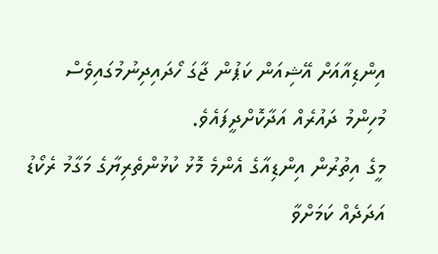އިންޑިއާއަށް އޭޝިއަން ކަޕުން ޖާގަ ހޯދައިދިނުމުގައިވެސް މުހިންމު ދައުރެއް އަދާކޮށްދީފައެވެ.
މީގެ އިތުރުން އިންޑިއާގެ އެންމެ މޮޅު ކުޅުންތެރިޔާގެ މަގާމު ރެކޯޑު އަދަދެއް ކަމަށްވާ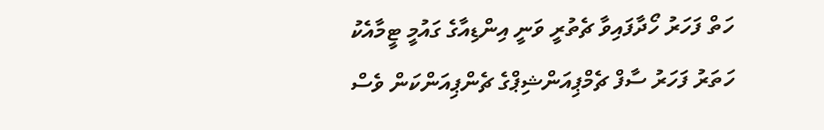ހަތް ފަހަރު ހޯދާފައިވާ ޗެތުރީ ވަނީ އިންޑިއާގެ ގައުމީ ޓީމާއެކު ހަތަރު ފަހަރު ސާފް ޗެމްޕިއަންޝިޕްގެ ޗެންޕިއަންކަން ވެސް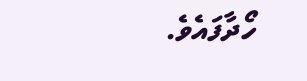ހޯދާފައެވެ.